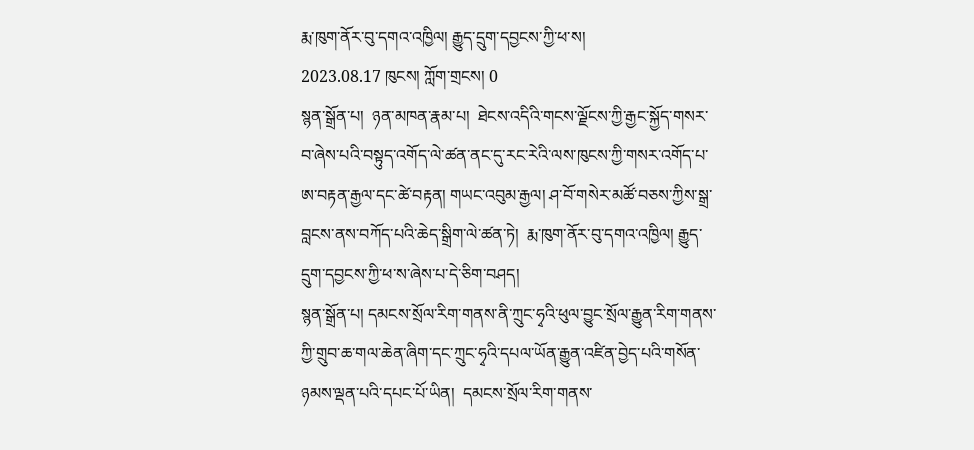རྨ་ཁུག་ནོར་བུ་དགའ་འཁྱིལ། རྒྱུད་དྲུག་དབྱངས་ཀྱི་ཕ་ས།
2023.08.17 ཁུངས། ཀློག་གྲངས། 0
སྙན་སྒྲོན་པ།  ཉན་མཁན་རྣམ་པ།  ཐེངས་འདིའི་གངས་ལྗོངས་ཀྱི་རྒྱང་སྐྱོད་གསར་བ་ཞེས་པའི་བསྟུད་འགོད་ལེ་ཚན་ནང་དུ་རང་རེའི་ལས་ཁུངས་ཀྱི་གསར་འགོད་པ་ཨ་བརྟན་རྒྱལ་དང་ཚེ་བརྟན། གཡང་འབུམ་རྒྱལ། ཤ་བོ་གསེར་མཚོ་བཅས་ཀྱིས་སྒྲ་བླངས་ནས་བཀོད་པའི་ཆེད་སྒྲིག་ལེ་ཚན་ཏེ།  རྨ་ཁུག་ནོར་བུ་དགའ་འཁྱིལ། རྒྱུད་དྲུག་དབྱངས་ཀྱི་ཕ་ས་ཞེས་པ་དེ་ཅིག་བཤད།
སྙན་སྒྲོན་པ། དམངས་སྲོལ་རིག་གནས་ནི་ཀྲུང་ཧྭའི་ཕུལ་བྱུང་སྲོལ་རྒྱུན་རིག་གནས་ཀྱི་གྲུབ་ཆ་གལ་ཆེན་ཞིག་དང་ཀྲུང་ཧྭའི་དཔལ་ཡོན་རྒྱུན་འཛིན་བྱེད་པའི་གསོན་ཉམས་ལྡན་པའི་དཔང་པོ་ཡིན།  དམངས་སྲོལ་རིག་གནས་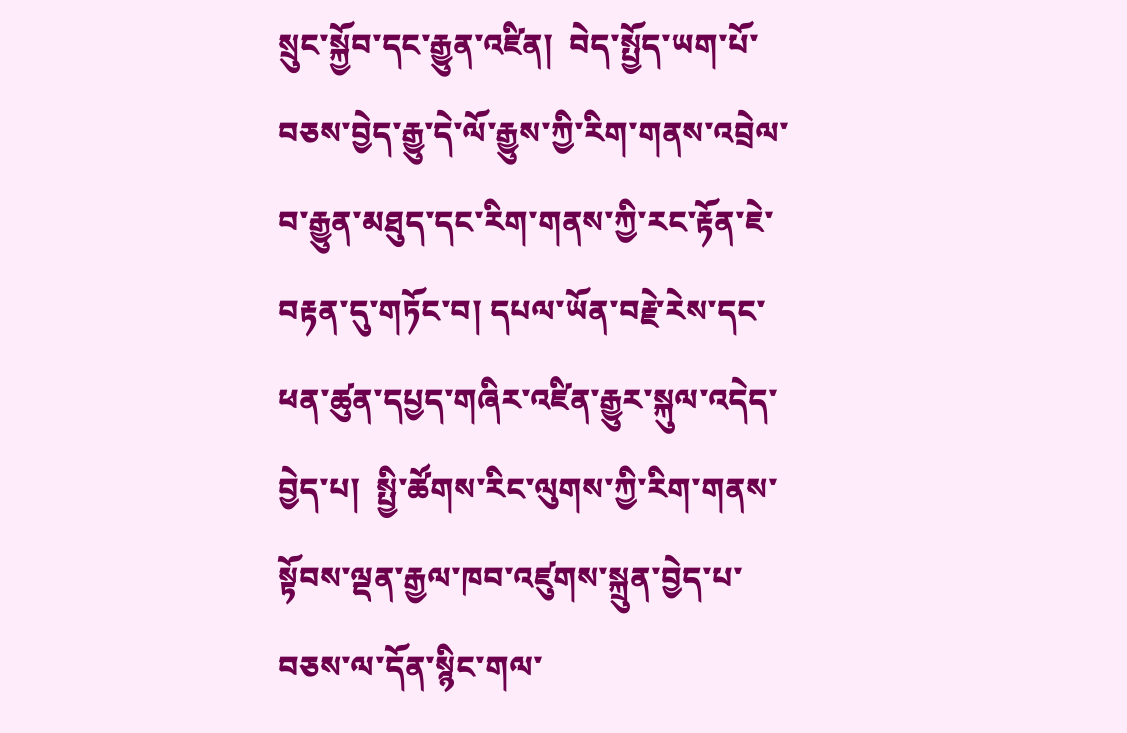སྲུང་སྐྱོབ་དང་རྒྱུན་འཛིན།  བེད་སྤྱོད་ཡག་པོ་བཅས་བྱེད་རྒྱུ་དེ་ལོ་རྒྱུས་ཀྱི་རིག་གནས་འབྲེལ་བ་རྒྱུན་མཐུད་དང་རིག་གནས་ཀྱི་རང་རྟོན་ཇེ་བརྟན་དུ་གཏོང་བ། དཔལ་ཡོན་བརྗེ་རེས་དང་ཕན་ཚུན་དཔྱད་གཞིར་འཛིན་རྒྱུར་སྐུལ་འདེད་བྱེད་པ།  སྤྱི་ཚོགས་རིང་ལུགས་ཀྱི་རིག་གནས་སྟོབས་ལྡན་རྒྱལ་ཁབ་འཛུགས་སྐྲུན་བྱེད་པ་བཅས་ལ་དོན་སྙིང་གལ་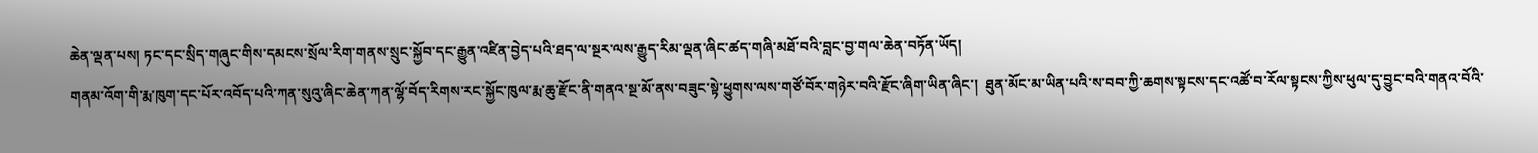ཆེན་ལྡན་པས། ཏང་དང་སྲིད་གཞུང་གིས་དམངས་སྲོལ་རིག་གནས་སྲུང་སྐྱོབ་དང་རྒྱུན་འཛིན་བྱེད་པའི་ཐད་ལ་སྔར་ལས་རྒྱུད་རིམ་ལྡན་ཞིང་ཚད་གཞི་མཐོ་བའི་བླང་བྱ་གལ་ཆེན་བཏོན་ཡོད།
གནམ་འོག་གི་རྨ་ཁུག་དང་པོར་འབོད་པའི་ཀན་སུའུ་ཞིང་ཆེན་ཀན་ལྷོ་བོད་རིགས་རང་སྐྱོང་ཁུལ་རྨ་ཆུ་རྫོང་ནི་གནའ་སྔ་མོ་ནས་བཟུང་སྟེ་ཕྱུགས་ལས་གཙོ་བོར་གཉེར་བའི་རྫོང་ཞིག་ཡིན་ཞིང་།  ཐུན་མོང་མ་ཡིན་པའི་ས་བབ་ཀྱི་ཆགས་སྟངས་དང་འཚོ་བ་རོལ་སྟངས་ཀྱིས་ཕུལ་དུ་བྱུང་བའི་གནའ་བོའི་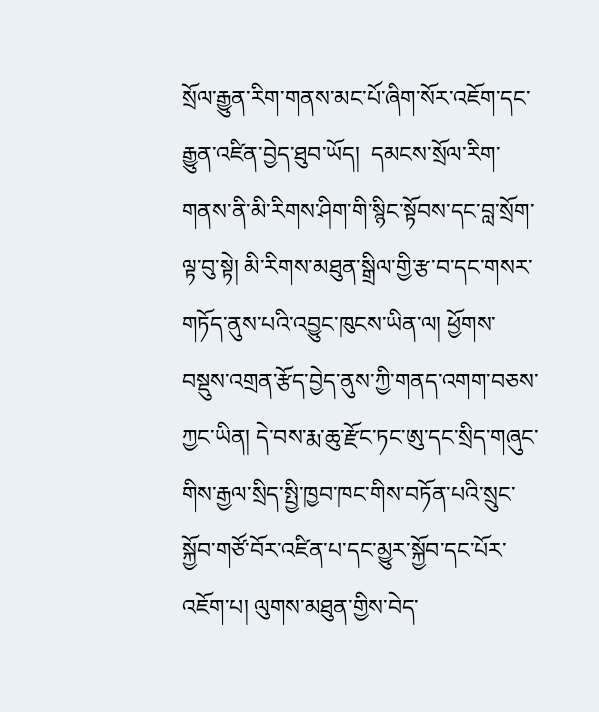སྲོལ་རྒྱུན་རིག་གནས་མང་པོ་ཞིག་སོར་འཇོག་དང་རྒྱུན་འཛིན་བྱེད་ཐུབ་ཡོད།  དམངས་སྲོལ་རིག་གནས་ནི་མི་རིགས་ཤིག་གི་སྙིང་སྟོབས་དང་བླ་སྲོག་ལྟ་བུ་སྟེ། མི་རིགས་མཐུན་སྒྲིལ་གྱི་རྩ་བ་དང་གསར་གཏོད་ནུས་པའི་འབྱུང་ཁུངས་ཡིན་ལ། ཕྱོགས་བསྡུས་འགྲན་རྩོད་བྱེད་ནུས་ཀྱི་གནད་འགག་བཅས་ཀྱང་ཡིན། དེ་བས་རྨ་ཆུ་རྫོང་ཏང་ཨུ་དང་སྲིད་གཞུང་གིས་རྒྱལ་སྲིད་སྤྱི་ཁྱབ་ཁང་གིས་བཏོན་པའི་སྲུང་སྐྱོབ་གཙོ་བོར་འཛིན་པ་དང་མྱུར་སྐྱོབ་དང་པོར་འཇོག་པ། ལུགས་མཐུན་གྱིས་བེད་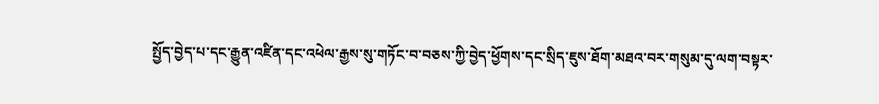སྤྱོད་བྱེད་པ་དང་རྒྱུན་འཛིན་དང་འཕེལ་རྒྱས་སུ་གཏོང་བ་བཅས་ཀྱི་བྱེད་ཕྱོགས་དང་སྲིད་ཇུས་ཐོག་མཐའ་བར་གསུམ་དུ་ལག་བསྟར་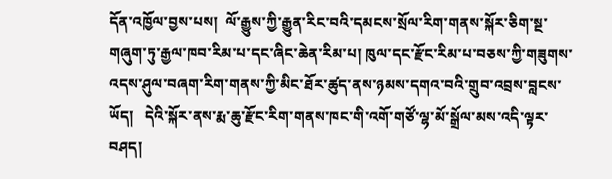དོན་འཁྱོལ་བྱས་པས།  ལོ་རྒྱུས་ཀྱི་རྒྱུན་རིང་བའི་དམངས་སྲོལ་རིག་གནས་སྐོར་ཅིག་སྔ་གཞུག་ཏུ་རྒྱལ་ཁབ་རིམ་པ་དང་ཞིང་ཆེན་རིམ་པ། ཁུལ་དང་རྫོང་རིམ་པ་བཅས་ཀྱི་གཟུགས་འདས་ཤུལ་བཞག་རིག་གནས་ཀྱི་མིང་ཐོར་ཚུད་ནས་ཉམས་དགའ་བའི་གྲུབ་འབྲས་བླངས་ཡོད།   དེའི་སྐོར་ནས་རྨ་ཆུ་རྫོང་རིག་གནས་ཁང་གི་འགོ་གཙོ་ལྷ་མོ་སྒྲོལ་མས་འདི་ལྟར་བཤད།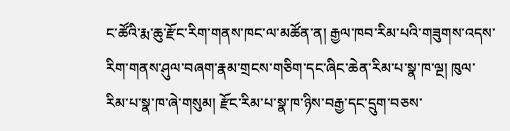ང་ཚོའི་རྨ་ཆུ་རྫོང་རིག་གནས་ཁང་ལ་མཚོན་ན། རྒྱལ་ཁབ་རིམ་པའི་གཟུགས་འདས་རིག་གནས་ཤུལ་བཞག་རྣམ་གྲངས་གཅིག་དང་ཞིང་ཆེན་རིམ་པ་སྣ་ཁ་ལྔ། ཁུལ་རིམ་པ་སྣ་ཁ་ཞེ་གསུམ། རྫོང་རིམ་པ་སྣ་ཁ་ཉིས་བརྒྱ་དང་དྲུག་བཅས་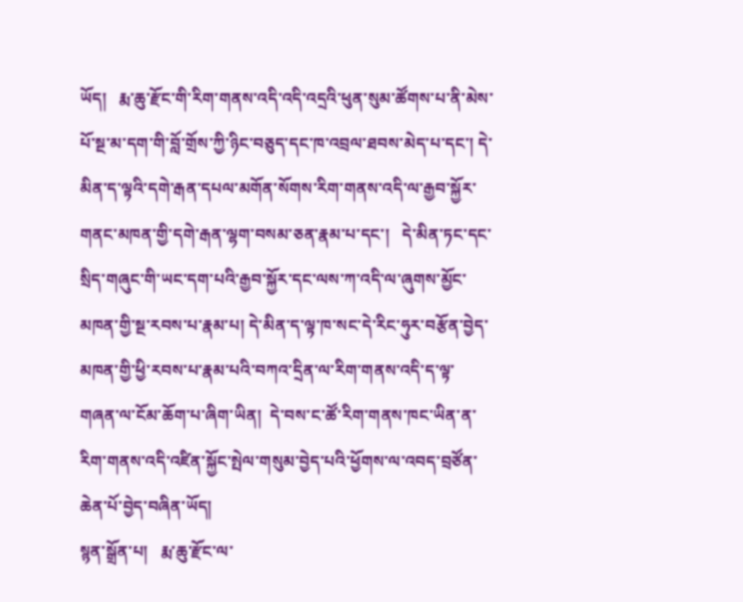ཡོད།   རྨ་ཆུ་རྫོང་གི་རིག་གནས་འདི་འདི་འདྲའི་ཕུན་སུམ་ཚོགས་པ་ནི་མེས་པོ་སྔ་མ་དག་གི་བློ་གྲོས་ཀྱི་ཉིང་བཅུད་དང་ཁ་འབྲལ་ཐབས་མེད་པ་དང་། དེ་མིན་ད་ལྟའི་དགེ་རྒན་དཔལ་མགོན་སོགས་རིག་གནས་འདི་ལ་རྒྱབ་སྐྱོར་གནང་མཁན་གྱི་དགེ་རྒན་ལྷག་བསམ་ཅན་རྣམ་པ་དང་།   དེ་མིན་ཏང་དང་སྲིད་གཞུང་གི་ཡང་དག་པའི་རྒྱབ་སྐྱོར་དང་ལས་ཀ་འདི་ལ་ཞུགས་མྱོང་མཁན་གྱི་སྔ་རབས་པ་རྣམ་པ། དེ་མིན་ད་ལྟ་ཁ་སང་དེ་རིང་ཧུར་བརྩོན་བྱེད་མཁན་གྱི་ཕྱི་རབས་པ་རྣམ་པའི་བཀའ་དྲིན་ལ་རིག་གནས་འདི་ད་ལྟ་གཞན་ལ་ངོམ་ཆོག་པ་ཞིག་ཡིན།  དེ་བས་ང་ཚོ་རིག་གནས་ཁང་ཡིན་ན་རིག་གནས་འདི་འཛིན་སྐྱོང་སྤེལ་གསུམ་བྱེད་པའི་ཕྱོགས་ལ་འབད་བྲཙོན་ཆེན་པོ་བྱེད་བཞིན་ཡོད།
སྙན་སྒྲོན་པ།   རྨ་ཆུ་རྫོང་ལ་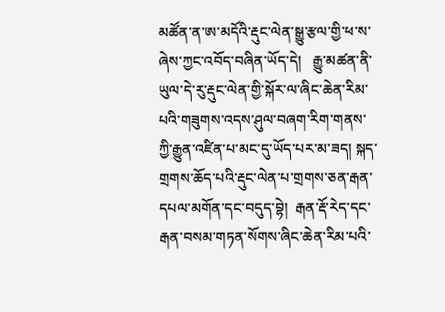མཚོན་ན་ཨ་མདོའི་རྡུང་ལེན་སྒྱུ་རྩལ་གྱི་ཕ་ས་ཞེས་ཀྱང་འབོད་བཞིན་ཡོད་དེ།   རྒྱུ་མཚན་ནི་ཡུལ་དེ་རུ་རྡུང་ལེན་གྱི་སྐོར་ལ་ཞིང་ཆེན་རིམ་པའི་གཟུགས་འདས་ཤུལ་བཞག་རིག་གནས་ཀྱི་རྒྱུན་འཛིན་པ་མང་དུ་ཡོད་པར་མ་ཟད། སྐད་གྲགས་ཆོད་པའི་རྡུང་ལེན་པ་གྲགས་ཅན་རྒན་དཔལ་མགོན་དང་བདུད་བྷེ།  རྒན་རྡོ་རེད་དང་རྒན་བསམ་གཏན་སོགས་ཞིང་ཆེན་རིམ་པའི་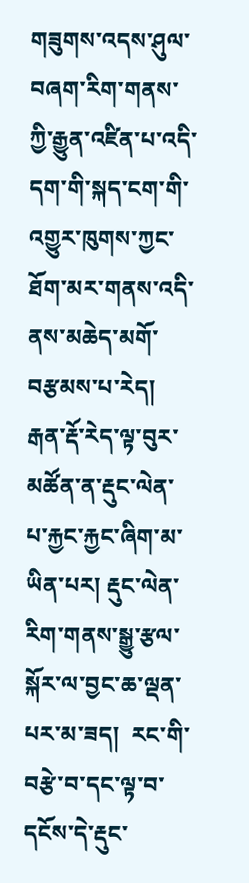གཟུགས་འདས་ཤུལ་བཞག་རིག་གནས་ཀྱི་རྒྱུན་འཛིན་པ་འདི་དག་གི་སྐད་ངག་གི་འགྱུར་ཁུགས་ཀྱང་ཐོག་མར་གནས་འདི་ནས་མཆེད་མགོ་བརྩམས་པ་རེད། རྒན་རྡོ་རེད་ལྟ་བུར་མཚོན་ན་རྡུང་ལེན་པ་རྐྱང་རྐྱང་ཞིག་མ་ཡིན་པར། རྡུང་ལེན་རིག་གནས་སྒྱུ་རྩལ་སྐོར་ལ་བྱང་ཆ་ལྡན་པར་མ་ཟད།  རང་གི་བརྩེ་བ་དང་ལྟ་བ་དངོས་དེ་རྡུང་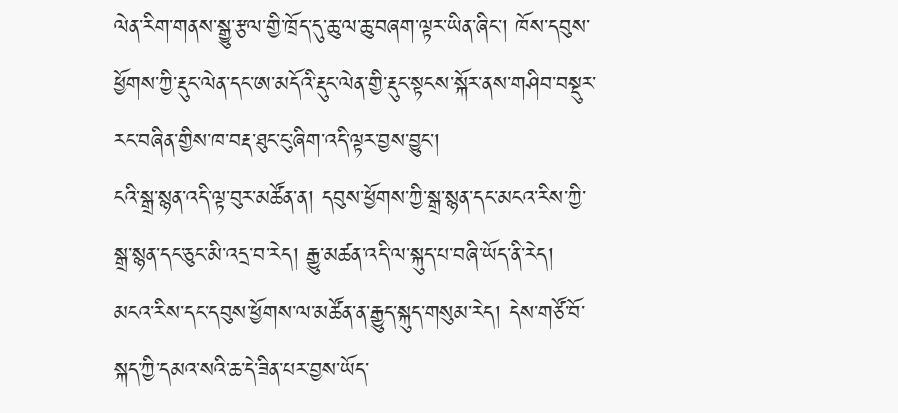ལེན་རིག་གནས་སྒྱུ་རྩལ་གྱི་ཁྲོད་དུ་ཆུ་ལ་ཆུ་བཞག་ལྟར་ཡིན་ཞིང་། ཁོས་དབུས་ཕྱོགས་ཀྱི་རྡུང་ལེན་དང་ཨ་མདོའི་རྡུང་ལེན་གྱི་རྡུང་སྟངས་སྐོར་ནས་གཤིབ་བསྡུར་རང་བཞིན་གྱིས་ཁ་བརྡ་ཐུང་ངུ་ཞིག་འདི་ལྟར་བྱས་བྱུང་།
ངའི་སྒྲ་སྙན་འདི་ལྟ་བུར་མཚོན་ན། དབུས་ཕྱོགས་ཀྱི་སྒྲ་སྙན་དང་མངའ་རིས་ཀྱི་སྒྲ་སྙན་དང་ཅུང་མི་འདྲ་བ་རེད། རྒྱུ་མཚན་འདི་ལ་སྐུད་པ་བཞི་ཡོད་ནི་རེད། མངའ་རིས་དང་དབུས་ཕྱོགས་ལ་མཚོན་ན་རྒྱུད་སྐུད་གསུམ་རེད། དེས་གཙོ་བོ་སྐད་ཀྱི་དམའ་སའི་ཆ་དེ་ཟིན་པར་བྱས་ཡོད་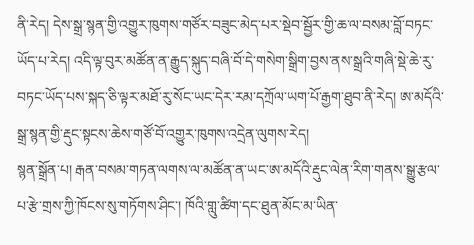ནི་རེད། དེས་སྒྲ་སྙན་གྱི་འགྱུར་ཁུགས་གཙོར་བཟུང་མེད་པར་སྡེབ་སྦྱོར་གྱི་ཆ་ལ་བསམ་བློ་བཏང་ཡོད་པ་རེད། འདི་ལྟ་བུར་མཚོན་ན་རྒྱུད་སྐུད་བཞི་བོ་དེ་གསེག་སྒྲིག་བྱས་ནས་སྒྲའི་གཞི་སྡེ་ཆེ་རུ་བཏང་ཡོད་པས་སྐད་ཅི་ལྟར་མཐོ་རུ་སོང་ཡང་དེར་རམ་དཀྲོལ་ཡག་པོ་རྒྱག་ཐུབ་ནི་རེད། ཨ་མདོའི་སྒྲ་སྙན་གྱི་རྡུང་སྟངས་ཆེས་གཙོ་བོ་འགྱུར་ཁུགས་འདྲེན་ལུགས་རེད།
སྙན་སྒྲོན་པ། རྒན་བསམ་གཏན་ལགས་ལ་མཚོན་ན་ཡང་ཨ་མདོའི་རྡུང་ལེན་རིག་གནས་སྒྱུ་རྩལ་པ་རྩེ་གྲས་ཀྱི་ཁོངས་སུ་གཏོགས་ཤིང་། ཁོའི་གླུ་ཚིག་དང་ཐུན་མོང་མ་ཡིན་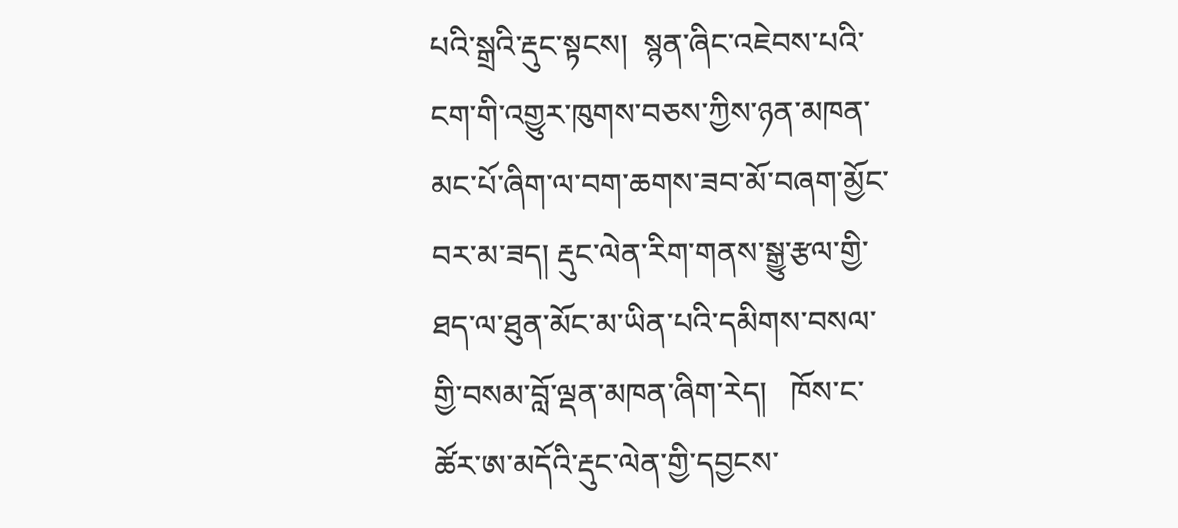པའི་སྒྲའི་རྡུང་སྟངས།  སྙན་ཞིང་འཇེབས་པའི་ངག་གི་འགྱུར་ཁུགས་བཅས་ཀྱིས་ཉན་མཁན་མང་པོ་ཞིག་ལ་བག་ཆགས་ཟབ་མོ་བཞག་མྱོང་བར་མ་ཟད། རྡུང་ལེན་རིག་གནས་སྒྱུ་རྩལ་གྱི་ཐད་ལ་ཐུན་མོང་མ་ཡིན་པའི་དམིགས་བསལ་གྱི་བསམ་བློ་ལྡན་མཁན་ཞིག་རེད།   ཁོས་ང་ཚོར་ཨ་མདོའི་རྡུང་ལེན་གྱི་དབྱངས་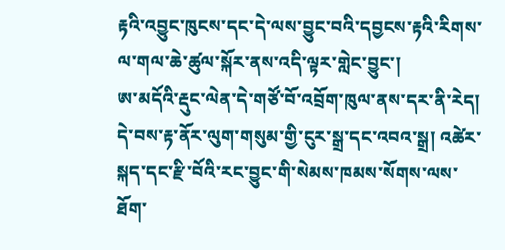རྟའི་འབྱུང་ཁུངས་དང་དེ་ལས་བྱུང་བའི་དབྱངས་རྟའི་རིགས་ལ་གལ་ཆེ་ཚུལ་སྐོར་ནས་འདི་ལྟར་གླེང་བྱུང་།
ཨ་མདོའི་རྡུང་ལེན་དེ་གཙོ་བོ་འབྲོག་ཁུལ་ནས་དར་ནི་རེད། དེ་བས་རྟ་ནོར་ལུག་གསུམ་གྱི་ངུར་སྒྲ་དང་འབའ་སྒྲ། འཚེར་སྐད་དང་རྫི་བོའི་རང་བྱུང་གི་སེམས་ཁམས་སོགས་ལས་ཐོག་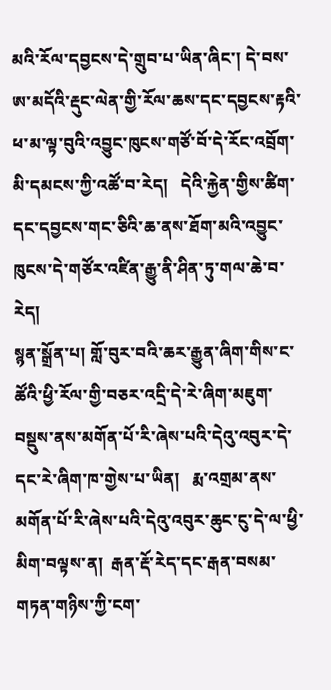མའི་རོལ་དབྱངས་དེ་གྲུབ་པ་ཡིན་ཞིང་། དེ་བས་ཨ་མདོའི་རྡུང་ལེན་གྱི་རོལ་ཆས་དང་དབྱངས་རྟའི་ཕ་མ་ལྟ་བུའི་འབྱུང་ཁུངས་གཙོ་བོ་དེ་རོང་འབྲོག་མི་དམངས་ཀྱི་འཚོ་བ་རེད།   དེའི་རྐྱེན་གྱིས་ཚིག་དང་དབྱངས་གང་ཅིའི་ཆ་ནས་ཐོག་མའི་འབྱུང་ཁུངས་དེ་གཙོར་འཛིན་རྒྱུ་ནི་ཤིན་ཏུ་གལ་ཆེ་བ་རེད།
སྙན་སྒྲོན་པ། གློ་བུར་བའི་ཆར་རྒྱུན་ཞིག་གིས་ང་ཚོའི་ཕྱི་རོལ་གྱི་བཅར་འདྲི་དེ་རེ་ཞིག་མཇུག་བསྡུས་ནས་མགོན་པོ་རི་ཞེས་པའི་དེའུ་འབུར་དེ་དང་རེ་ཞིག་ཁ་གྱེས་པ་ཡིན།   རྨ་འགྲམ་ནས་མགོན་པོ་རི་ཞེས་པའི་དེའུ་འབུར་ཆུང་ངུ་དེ་ལ་ཕྱི་མིག་བལྟས་ན།  རྒན་རྡོ་རེད་དང་རྒན་བསམ་གཏན་གཉིས་ཀྱི་ངག་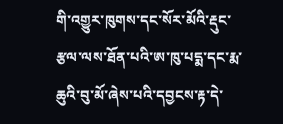གི་འགྱུར་ཁུགས་དང་སོར་མོའི་རྡུང་རྩལ་ལས་ཐོན་པའི་ཨ་ཁུ་པདྨ་དང་རྨ་ཆུའི་བུ་མོ་ཞེས་པའི་དབྱངས་རྟ་དེ་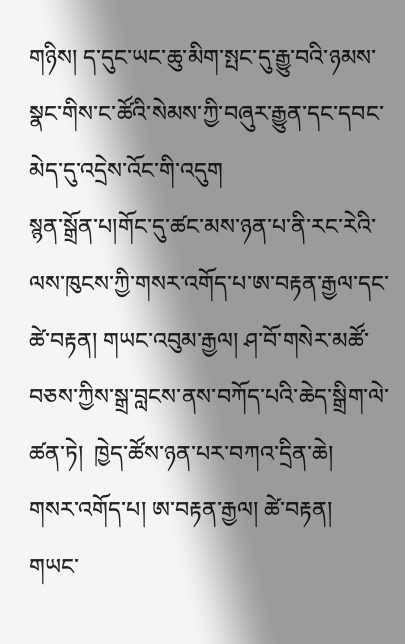གཉིས། ད་དུང་ཡང་ཆུ་མིག་སྤང་དུ་རྒྱུ་བའི་ཉམས་སྣང་གིས་ང་ཚོའི་སེམས་ཀྱི་བཞུར་རྒྱུན་དང་དབང་མེད་དུ་འདྲེས་འོང་གི་འདུག
སྙན་སྒྲོན་པ།གོང་དུ་ཚང་མས་ཉན་པ་ནི་རང་རེའི་ལས་ཁུངས་ཀྱི་གསར་འགོད་པ་ཨ་བརྟན་རྒྱལ་དང་ཚེ་བརྟན། གཡང་འབུམ་རྒྱལ། ཤ་བོ་གསེར་མཚོ་བཅས་ཀྱིས་སྒྲ་བླངས་ནས་བཀོད་པའི་ཆེད་སྒྲིག་ལེ་ཚན་ཏེ།  ཁྱེད་ཚོས་ཉན་པར་བཀའ་དྲིན་ཆེ།
གསར་འགོད་པ། ཨ་བརྟན་རྒྱལ། ཚེ་བརྟན།
གཡང་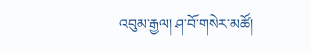འབུམ་རྒྱལ། ཤ་བོ་གསེར་མཚོ།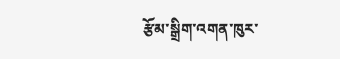རྩོམ་སྒྲིག་འགན་ཁུར་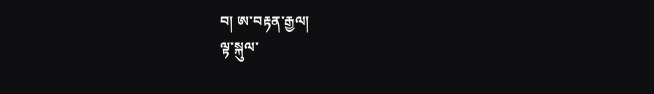བ། ཨ་བརྟན་རྒྱལ།
ལྟ་སྐུལ་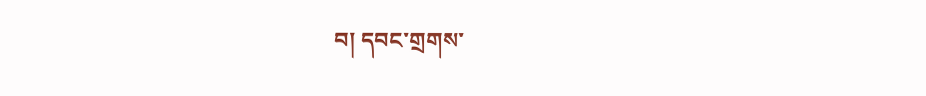བ། དབང་གྲགས་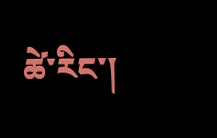ཚེ་རིང་།